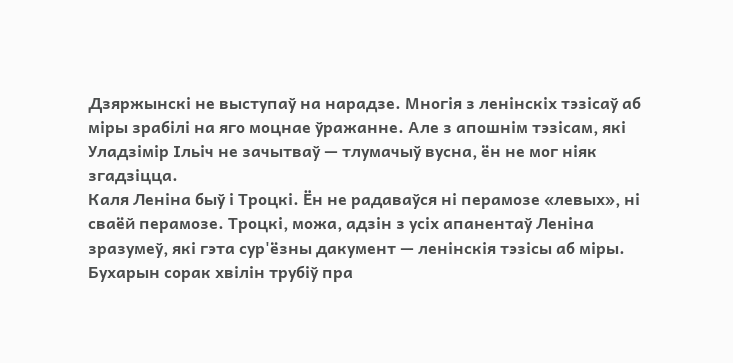Дзяржынскі не выступаў на нарадзе. Многія з ленінскіх тэзісаў аб міры зрабілі на яго моцнае ўражанне. Але з апошнім тэзісам, які Уладзімір Ільіч не зачытваў — тлумачыў вусна, ён не мог ніяк згадзіцца.
Каля Леніна быў і Троцкі. Ён не радаваўся ні перамозе «левых», ні сваёй перамозе. Троцкі, можа, адзін з усіх апанентаў Леніна зразумеў, які гэта сур'ёзны дакумент — ленінскія тэзісы аб міры. Бухарын сорак хвілін трубіў пра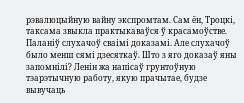рэвалюцыйную вайну экспромтам. Сам ён, Троцкі, таксама звыкла практыкаваўся ў красамоўстве. Паланіў слухачоў сваімі доказамі. Але слухачоў было менш сямі дзесяткаў. Што з яго доказаў яны запомнілі? Ленін жа напісаў грунтоўную тэарэтычную работу, якую прачытае, будзе вывучаць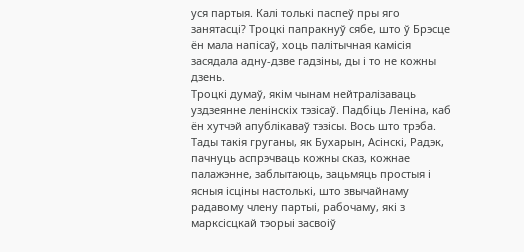уся партыя. Калі толькі паспеў пры яго занятасці? Троцкі папракнуў сябе, што ў Брэсце ён мала напісаў, хоць палітычная камісія засядала адну-дзве гадзіны, ды і то не кожны дзень.
Троцкі думаў, якім чынам нейтралізаваць уздзеянне ленінскіх тэзісаў. Падбіць Леніна, каб ён хутчэй апублікаваў тэзісы. Вось што трэба. Тады такія груганы, як Бухарын, Асінскі, Радэк, пачнуць аспрэчваць кожны сказ, кожнае палажэнне, заблытаюць, зацьмяць простыя і ясныя ісціны настолькі, што звычайнаму радавому члену партыі, рабочаму, які з марксісцкай тэорыі засвоіў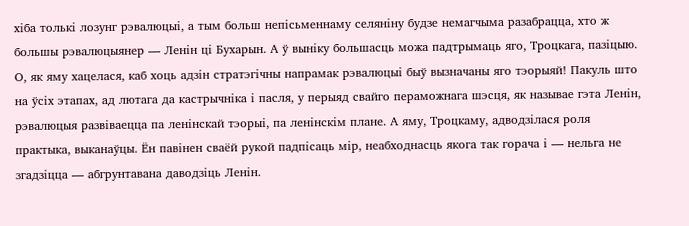хіба толькі лозунг рэвалюцыі, а тым больш непісьменнаму селяніну будзе немагчыма разабрацца, хто ж большы рэвалюцыянер — Ленін ці Бухарын. А ў выніку большасць можа падтрымаць яго, Троцкага, пазіцыю. О, як яму хацелася, каб хоць адзін стратэгічны напрамак рэвалюцыі быў вызначаны яго тэорыяй! Пакуль што на ўсіх этапах, ад лютага да кастрычніка і пасля, у перыяд свайго пераможнага шэсця, як называе гэта Ленін, рэвалюцыя развіваецца па ленінскай тэорыі, па ленінскім плане. А яму, Троцкаму, адводзілася роля практыка, выканаўцы. Ён павінен сваёй рукой падпісаць мір, неабходнасць якога так горача і — нельга не згадзіцца — абгрунтавана даводзіць Ленін.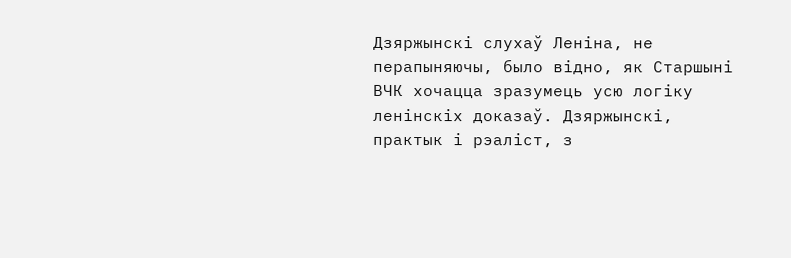Дзяржынскі слухаў Леніна, не перапыняючы, было відно, як Старшыні ВЧК хочацца зразумець усю логіку ленінскіх доказаў. Дзяржынскі, практык і рэаліст, з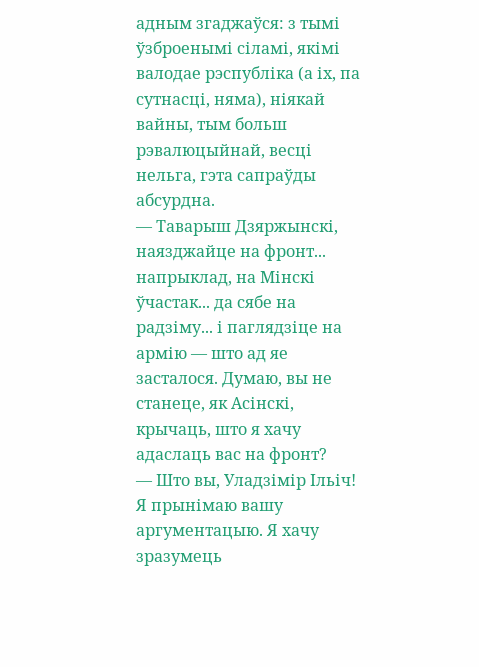адным згаджаўся: з тымі ўзброенымі сіламі, якімі валодае рэспубліка (а іх, па сутнасці, няма), ніякай вайны, тым больш рэвалюцыйнай, весці нельга, гэта сапраўды абсурдна.
— Таварыш Дзяржынскі, наязджайце на фронт... напрыклад, на Мінскі ўчастак... да сябе на радзіму... і паглядзіце на армію — што ад яе засталося. Думаю, вы не станеце, як Асінскі, крычаць, што я хачу адаслаць вас на фронт?
— Што вы, Уладзімір Ільіч! Я прынімаю вашу аргументацыю. Я хачу зразумець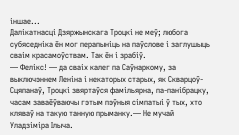іншае...
Далікатнасці Дзяржынскага Троцкі не меў; любога субяседніка ён мог перапыніць на паўслове і заглушыць сваім красамоўствам. Так ён і зрабіў.
— Фелікс! — да сваіх калег па Саўнаркому, за выключэннем Леніна і некаторых старых, як Скварцоў-Сцяпанаў, Троцкі звяртаўся фамільярна, па-панібрацку, часам заваёўваючы гэтым пэўныя сімпатыі ў тых, хто кляваў на такую танную прыманку.— Не мучай Уладзіміра Ілыча.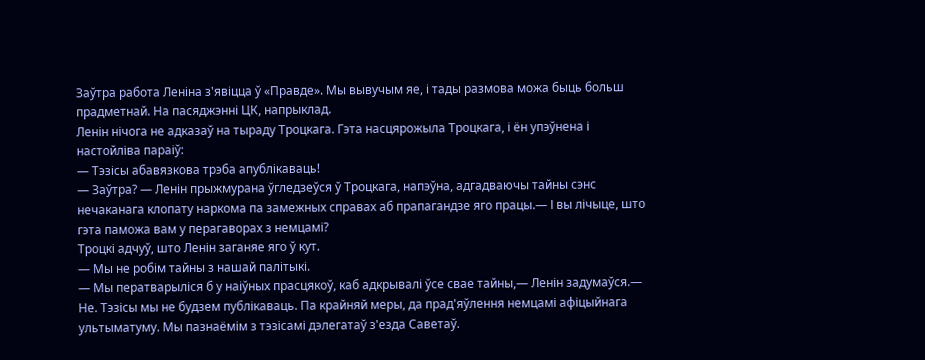Заўтра работа Леніна з'явіцца ў «Правде». Мы вывучым яе, і тады размова можа быць больш прадметнай. На пасяджэнні ЦК, напрыклад.
Ленін нічога не адказаў на тыраду Троцкага. Гэта насцярожыла Троцкага, і ён упэўнена і настойліва параіў:
— Тэзісы абавязкова трэба апублікаваць!
— Заўтра? — Ленін прыжмурана ўгледзеўся ў Троцкага, напэўна, адгадваючы тайны сэнс нечаканага клопату наркома па замежных справах аб прапагандзе яго працы.— І вы лічыце, што гэта паможа вам у перагаворах з немцамі?
Троцкі адчуў, што Ленін заганяе яго ў кут.
— Мы не робім тайны з нашай палітыкі.
— Мы ператварыліся б у наіўных прасцякоў, каб адкрывалі ўсе свае тайны,— Ленін задумаўся.— Не. Тэзісы мы не будзем публікаваць. Па крайняй меры, да прад'яўлення немцамі афіцыйнага ультыматуму. Мы пазнаёмім з тэзісамі дэлегатаў з'езда Саветаў.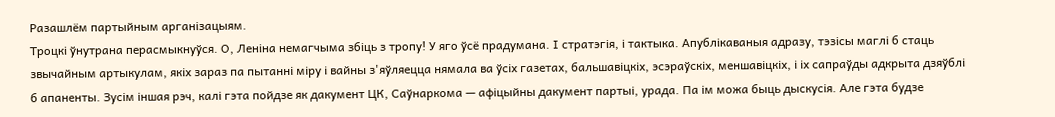Разашлём партыйным арганізацыям.
Троцкі ўнутрана перасмыкнуўся. О, Леніна немагчыма збіць з тропу! У яго ўсё прадумана. І стратэгія, і тактыка. Апублікаваныя адразу, тэзісы маглі б стаць звычайным артыкулам, якіх зараз па пытанні міру і вайны з'яўляецца нямала ва ўсіх газетах, бальшавіцкіх, эсэраўскіх, меншавіцкіх, і іх сапраўды адкрыта дзяўблі б апаненты. Зусім іншая рэч, калі гэта пойдзе як дакумент ЦК, Саўнаркома — афіцыйны дакумент партыі, урада. Па ім можа быць дыскусія. Але гэта будзе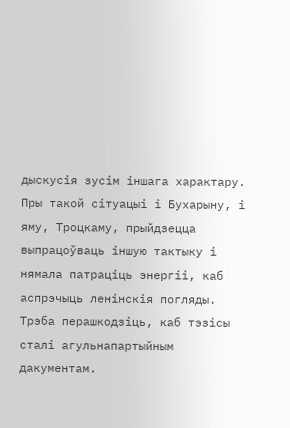дыскусія зусім іншага характару. Пры такой сітуацыі і Бухарыну, і яму, Троцкаму, прыйдзецца выпрацоўваць іншую тактыку і нямала патраціць энергіі, каб аспрэчыць ленінскія погляды. Трэба перашкодзіць, каб тэзісы сталі агульнапартыйным дакументам.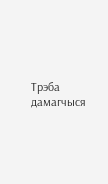Трэба дамагчыся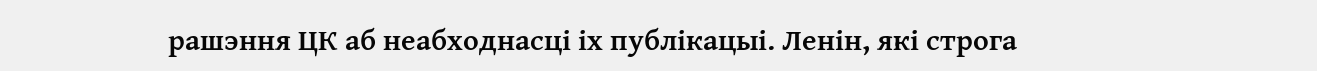рашэння ЦК аб неабходнасці іх публікацыі. Ленін, які строга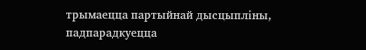трымаецца партыйнай дысцыпліны, падпарадкуецца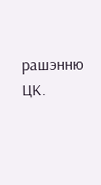рашэнню ЦК.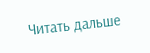Читать дальше